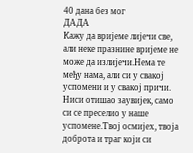40 дана без мог
ДАДА
Кажу да вријеме лијечи све, али неке празнине вријеме не може да излијечи.Нема те међу нама, али си у свакој успомени и у свакој причи. Ниси отишао заувијек, само си се преселио у наше успомене.Твој осмијех, твоја доброта и траг који си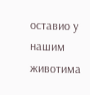оставио у нашим животима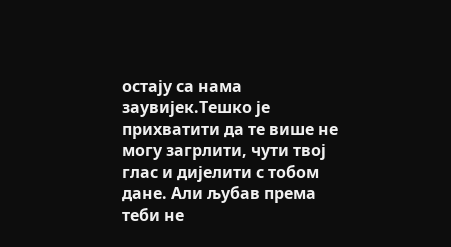остају са нама заувијек.Тешко је прихватити да те више не могу загрлити, чути твој глас и дијелити с тобом дане. Али љубав према теби не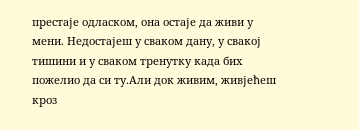престаје одласком, она остаје да живи у мени. Недостајеш у сваком дану, у свакој тишини и у сваком тренутку када бих пожелио да си ту.Али док живим, живјећеш кроз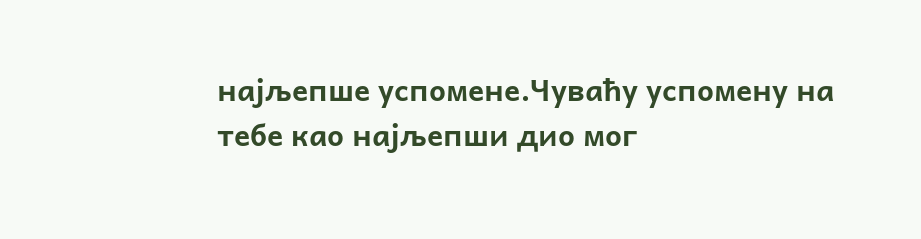најљепше успомене.Чуваћу успомену на тебе као најљепши дио мог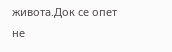живота.Док се опет не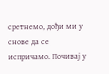сретнемо, дођи ми у снове да се испричамо. Почивај у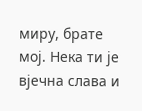миру, брате мој. Нека ти је вјечна слава и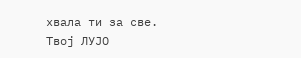хвала ти за све.
Твој ЛУЈО